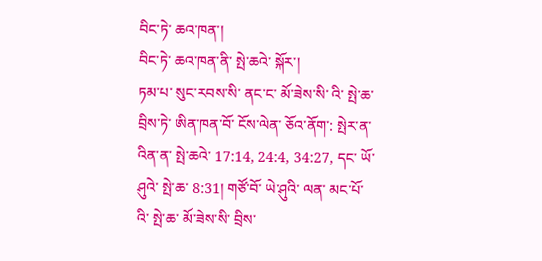བིང་ཏེ་ ཆའ་ཁན་།
བིང་ཏེ་ ཆའ་ཁན་ནི་ སྤེ་ཆའེ་ སྐོར་།
ཏམ་པ་ སུང་རབས་སི་ ནང་ང་ མོ་ཟེས་སི་ འི་ སྤེ་ཆ་ བྲིས་ཏེ་ ཨིན་ཁན་བོ་ ངོས་ལེན་ ཅོའ་ནོག་: སྤེར་ན་ འིན་ན་ སྤེ་ཆའེ་ 17:14, 24:4, 34:27, དང་ ཡོ་ཤུའེ་ སྤེ་ཆ་ 8:31། གཙོ་བོ་ ཡེ་ཤུའི་ ལན་ མང་པོ་ འི་ སྤེ་ཆ་ མོ་ཟེས་སི་ བྲིས་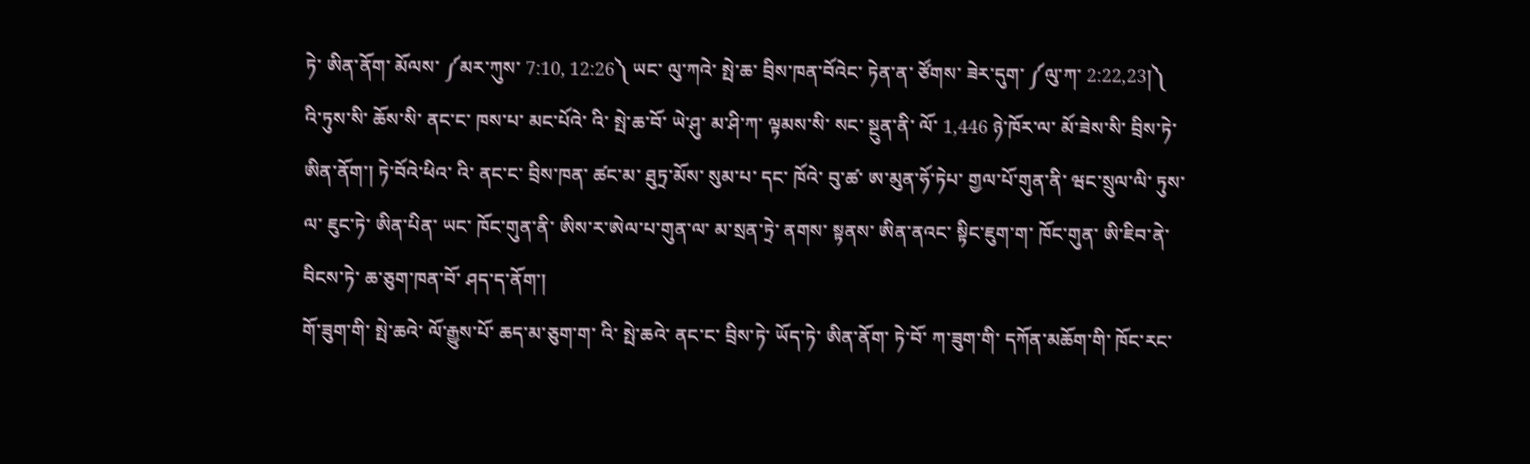ཏེ་ ཨིན་ནོག་ མོལས་ ༼མར་ཀུས་ 7:10, 12:26༽ ཡང་ ལུ་ཀའེ་ སྤེ་ཆ་ བྲིས་ཁན་བོའེང་ ཏེན་ན་ ཙོགས་ ཟེར་དུག་ ༼ལུ་ཀ་ 2:22,23།༽
འི་ཏུས་སི་ ཆོས་སི་ ནང་ང་ ཁས་པ་ མང་པོའེ་ འི་ སྤེ་ཆ་བོ་ ཡེ་ཤུ་ མ་ཤི་ཀ་ ལྟམས་སི་ སང་ སྔུན་ནི་ ལོ་ 1,446 ཉེ་ཁོར་ལ་ མོ་ཟེས་སི་ བྲིས་ཏེ་ ཨིན་ནོག་། ཏེ་བོའེ་ཕིའ་ འི་ ནང་ང་ བྲིས་ཁན་ ཚང་མ་ ཐུཏྲ་མོས་ སུམ་པ་ དང་ ཁོའེ་ བུ་ཚ་ ཨ་མུན་ཧོ་ཏེཔ་ གྱལ་པོ་གུན་ནི་ ཝང་སྲུལ་ལི་ ཏུས་ལ་ ཇུང་ཏེ་ ཨིན་པིན་ ཡང་ ཁོང་གུན་ནི་ ཨིས་ར་ཨེལ་པ་གུན་ལ་ མ་སྲན་ཏྲེ་ ནགས་ སྟནས་ ཨིན་ནའང་ སྟིང་ཇུག་ག་ ཁོང་གུན་ ཨི་ཇིབ་ནེ་ བིངས་ཏེ་ ཆ་ཅུག་ཁན་བོ་ ཤད་ད་ནོག་།
གོ་ཟུག་གི་ སྤེ་ཆའེ་ ལོ་རྒྱུས་པོ་ ཆད་མ་ཅུག་ག་ འི་ སྤེ་ཆའེ་ ནང་ང་ བྲིས་ཏེ་ ཡོད་ཏེ་ ཨིན་ནོག་ ཏེ་བོ་ ཀ་ཟུག་གི་ དཀོན་མཆོག་གི་ ཁོང་རང་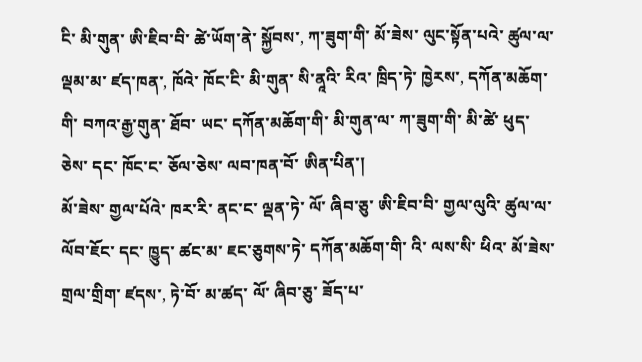ངི་ མི་གུན་ ཨི་ཇིབ་བི་ ཚེ་ཡོག་ནེ་ སྐྱོབས་, ཀ་ཟུག་གི་ མོ་ཟེས་ ལུང་སྟོན་པའེ་ ཚུལ་ལ་ ལྡམ་མ་ ཛད་ཁན་, ཁོའེ་ ཁོང་ངི་ མི་གུན་ སི་ནཱའི་ རིའ་ ཁྲིད་ཏེ་ ཁྱེརས་, དཀོན་མཆོག་གི་ བཀའ་རྒྱ་གུན་ ཐོབ་ ཡང་ དཀོན་མཆོག་གི་ མི་གུན་ལ་ ཀ་ཟུག་གི་ མི་ཚེ་ ཕུད་ཅེས་ དང་ ཁོང་ང་ ཅོལ་ཅེས་ ལབ་ཁན་བོ་ ཨིན་པིན་།
མོ་ཟེས་ གྱལ་པོའེ་ ཁར་རི་ ནང་ང་ ལྡན་ཏེ་ ལོ་ ཞིབ་ཅུ་ ཨི་ཇིབ་བི་ གྱལ་ལུའི་ ཚུལ་ལ་ ལོབ་ཇོང་ དང་ ཁྱུད་ ཚང་མ་ ཇང་ཅུགས་ཏེ་ དཀོན་མཆོག་གི་ འི་ ལས་སི་ ཕིའ་ མོ་ཟེས་ གྲལ་གྲིག་ ཛདས་, ཏེ་བོ་ མ་ཚད་ ལོ་ ཞིབ་ཅུ་ ཟོད་པ་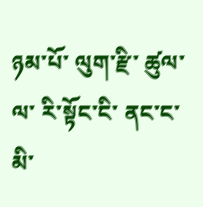ཉམ་པོ་ ལུག་རྫི་ ཚུལ་ལ་ རི་སྟོང་ངི་ ནང་ང་ མི་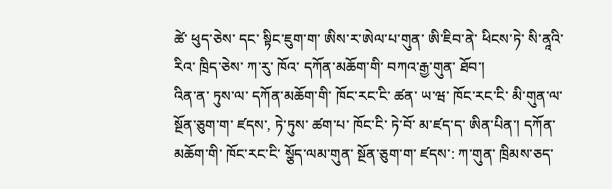ཚེ་ ཕུད་ཅེས་ དང་ སྟིང་ཇུག་ག་ ཨིས་ར་ཨེལ་པ་གུན་ ཨི་ཇིབ་ནེ་ ཕིངས་ཏེ་ སི་ནཱའི་ རིའ་ ཁྲིད་ཅེས་ ཀ་རུ་ ཁོའ་ དཀོན་མཆོག་གི་ བཀའ་རྒྱ་གུན་ ཐོབ་།
འིན་ན་ ཏུས་ལ་ དཀོན་མཆོག་གི་ ཁོང་རང་ངི་ ཚན་ ཡ་ཝ་ ཁོང་རང་ངི་ མི་གུན་ལ་ སྔོན་ཅུག་ག་ ཛདས་, ཏེ་ཏུས་ ཚག་པ་ ཁོང་ངི་ ཏེ་བོ་ མ་ཛད་ད་ ཨིན་པིན་། དཀོན་མཆོག་གི་ ཁོང་རང་ངི་ སྕོད་ལམ་གུན་ སྔོན་ཅུག་ག་ ཛདས་: ཀ་གུན་ ཁྲིམས་ཅད་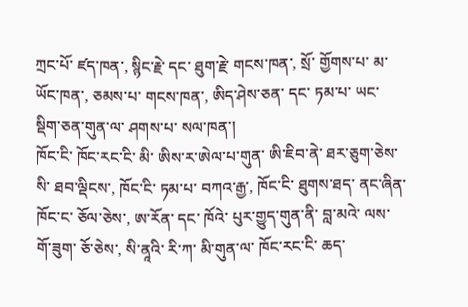ཀྲང་པོ་ ཛད་ཁན་, སྙིང་རྗེ་ དང་ ཐུག་རྗེ་ གངས་ཁན་, སྲོ་ གྱོགས་པ་ མ་ ཡོང་ཁན་, ཅམས་པ་ གངས་ཁན་, ཨིད་ཤེས་ཅན་ དང་ ཏམ་པ་ ཡང་ སྡིག་ཅན་གུན་ལ་ ཤགས་པ་ སལ་ཁན་།
ཁོང་ངི་ ཁོང་རང་ངི་ མི་ ཨིས་ར་ཨེལ་པ་གུན་ ཨི་ཇིབ་ནེ་ ཐར་ཅུག་ཅེས་སི་ ཐབ་ལྡིངས་, ཁོང་ངི་ ཏམ་པ་ བཀའ་རྒྱ་, ཁོང་ངི་ ཐུགས་ཐད་ ནང་ཞིན་ ཁོང་ང་ ཅོལ་ཅེས་, ཨ་རོན་ དང་ ཁོའེ་ པུར་གྱུད་གུན་ནི་ བླ་མའེ་ ལས་ གོ་ཟུག་ ཅོ་ཅེས་, སི་ནཱའི་ རི་ཀ་ མི་གུན་ལ་ ཁོང་རང་ངི་ ཆད་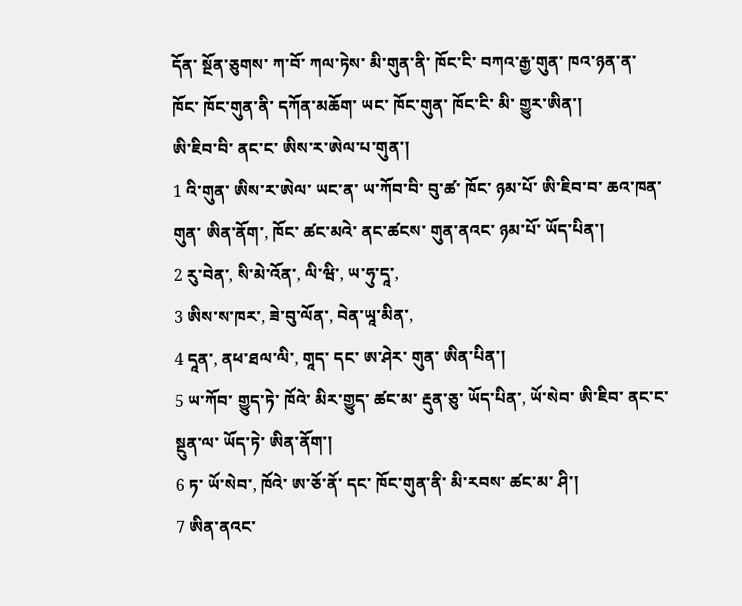དོན་ སྔོན་ཅུགས་ ཀ་བོ་ ཀལ་ཏེས་ མི་གུན་ནི་ ཁོང་ངི་ བཀའ་རྒྱ་གུན་ ཁའ་ཉན་ན་ ཁོང་ ཁོང་གུན་ནི་ དཀོན་མཆོག་ ཡང་ ཁོང་གུན་ ཁོང་ངི་ མི་ གྱུར་ཨིན་།
ཨི་ཇིབ་བི་ ནང་ང་ ཨིས་ར་ཨེལ་པ་གུན་།
1 འི་གུན་ ཨིས་ར་ཨེལ་ ཡང་ན་ ཡ་ཀོབ་བི་ བུ་ཚ་ ཁོང་ ཉམ་པོ་ ཨི་ཇིབ་བ་ ཆའ་ཁན་གུན་ ཨིན་ནོག་, ཁོང་ ཚང་མའེ་ ནང་ཚངས་ གུན་ནའང་ ཉམ་པོ་ ཡོད་པིན་།
2 རུ་བེན་, སི་མེ་འོན་, ལི་ཝི་, ཡ་ཧུ་དཱ་,
3 ཨིས་ས་ཁར་, ཟེ་བུ་ལོན་, བེན་ཡཱ་མིན་,
4 དཱན་, ནཕ་ཐལ་ལི་, གཱད་ དང་ ཨ་ཤེར་ གུན་ ཨིན་པིན་།
5 ཡ་ཀོབ་ གྱུད་ཏེ་ ཁོའེ་ མིར་གྱུད་ ཚང་མ་ རྡུན་ཅུ་ ཡོད་པིན་, ཡོ་སེབ་ ཨི་ཇིབ་ ནང་ང་ སྔུན་ལ་ ཡོད་ཏེ་ ཨིན་ནོག་།
6 ཏ་ ཡོ་སེབ་, ཁོའེ་ ཨ་ཅོ་ནོ་ དང་ ཁོང་གུན་ནི་ མི་རབས་ ཚང་མ་ ཤི་།
7 ཨིན་ནའང་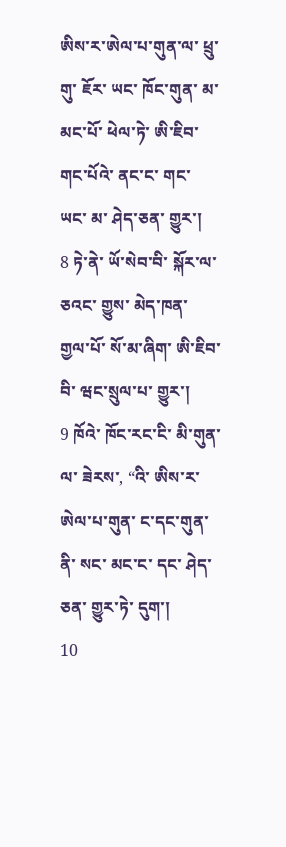ཨིས་ར་ཨེལ་པ་གུན་ལ་ ཕྲུ་གུ་ ཇོར་ ཡང་ ཁོང་གུན་ མ་མང་པོ་ ཕེལ་ཏེ་ ཨི་ཇིབ་ གང་པོའེ་ ནང་ང་ གང་ ཡང་ མ་ ཤེད་ཅན་ གྱུར་།
8 ཏེ་ནེ་ ཡོ་སེབ་བི་ སྐོར་ལ་ ཅའང་ གྱུས་ མེད་ཁན་ གྱལ་པོ་ སོ་མ་ཞིག་ ཨི་ཇིབ་བི་ ཝང་སྲུལ་པ་ གྱུར་།
9 ཁོའེ་ ཁོང་རང་ངི་ མི་གུན་ལ་ ཟེརས་, “འི་ ཨིས་ར་ཨེལ་པ་གུན་ ང་དང་གུན་ནི་ སང་ མང་ང་ དང་ ཤེད་ཅན་ གྱུར་ཏེ་ དུག་།
10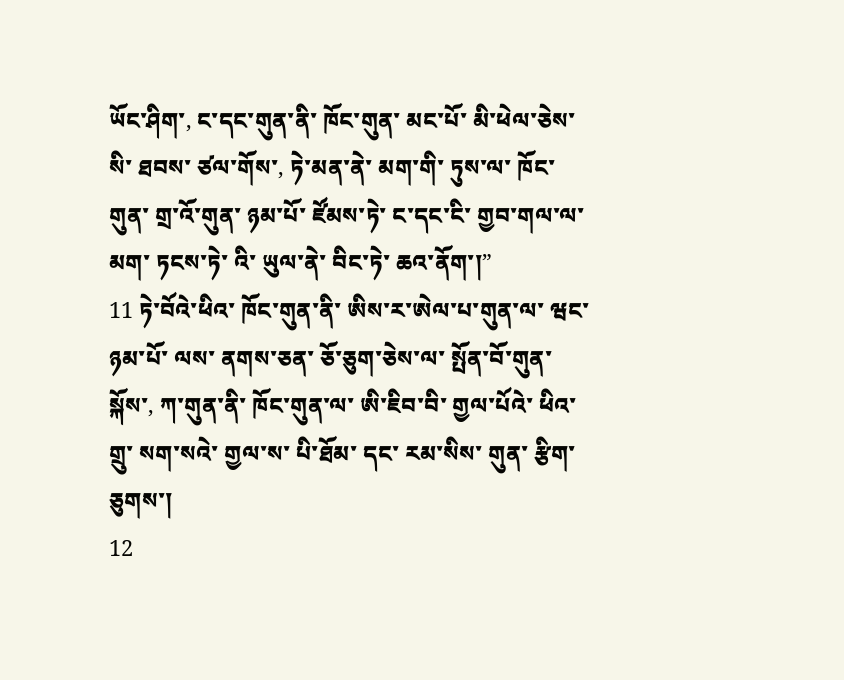ཡོང་ཤིག་, ང་དང་གུན་ནི་ ཁོང་གུན་ མང་པོ་ མི་ཕེལ་ཅེས་སི་ ཐབས་ ཙལ་གོས་, ཏེ་མན་ནེ་ མག་གི་ ཏུས་ལ་ ཁོང་གུན་ གྲ་འོ་གུན་ ཉམ་པོ་ ཛོམས་ཏེ་ ང་དང་ངི་ གྱབ་གལ་ལ་ མག་ ཏངས་ཏེ་ འི་ ཡུལ་ནེ་ བིང་ཏེ་ ཆའ་ནོག་།”
11 ཏེ་བོའེ་ཕིའ་ ཁོང་གུན་ནི་ ཨིས་ར་ཨེལ་པ་གུན་ལ་ ཝང་ ཉམ་པོ་ ལས་ ནགས་ཅན་ ཅོ་ཅུག་ཅེས་ལ་ སྤོན་བོ་གུན་ སྐོས་, ཀ་གུན་ནི་ ཁོང་གུན་ལ་ ཨི་ཇིབ་བི་ གྱལ་པོའེ་ ཕིའ་ གྲུ་ སག་སའེ་ གྱལ་ས་ པི་ཐོམ་ དང་ རམ་སིས་ གུན་ རྩིག་ཅུགས་།
12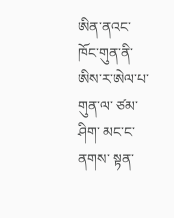ཨིན་ནའང་ ཁོང་གུན་ནི་ ཨིས་ར་ཨེལ་པ་གུན་ལ་ ཙམ་ཤིག་ མང་ང་ ནགས་ སྟན་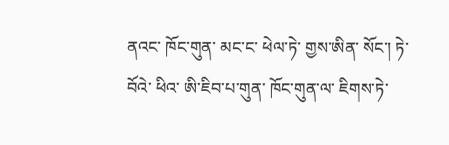ནའང་ ཁོང་གུན་ མང་ང་ ཕེལ་ཏེ་ གྱས་ཨིན་ སོང་། ཏེ་བོའེ་ ཕིའ་ ཨི་ཇིབ་པ་གུན་ ཁོང་གུན་ལ་ ཇིགས་ཏེ་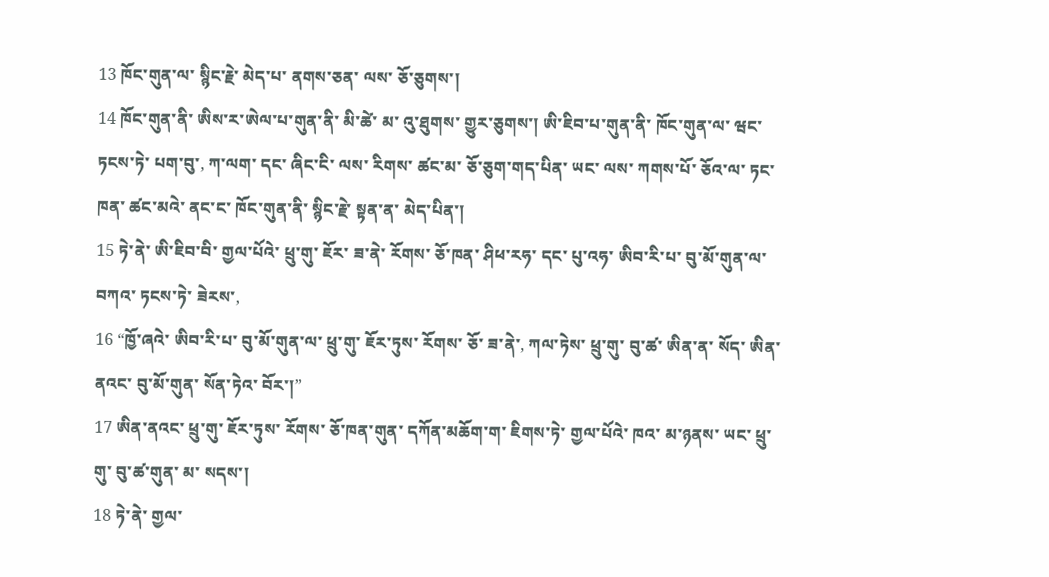13 ཁོང་གུན་ལ་ སྙིང་རྗེ་ མེད་པ་ ནགས་ཅན་ ལས་ ཅོ་ཅུགས་།
14 ཁོང་གུན་ནི་ ཨིས་ར་ཨེལ་པ་གུན་ནི་ མི་ཚེ་ མ་ འུ་ཐུགས་ གྱུར་ཅུགས་། ཨི་ཇིབ་པ་གུན་ནི་ ཁོང་གུན་ལ་ ཝང་ ཏངས་ཏེ་ པག་བུ་, ཀ་ལག་ དང་ ཞིང་ངི་ ལས་ རིགས་ ཚང་མ་ ཅོ་ཅུག་གད་པིན་ ཡང་ ལས་ ཀགས་པོ་ ཅོའ་ལ་ ཏང་ཁན་ ཚང་མའེ་ ནང་ང་ ཁོང་གུན་ནི་ སྙིང་རྗེ་ སྟན་ན་ མེད་པིན་།
15 ཏེ་ནེ་ ཨི་ཇིབ་བི་ གྱལ་པོའེ་ ཕྲུ་གུ་ ཇོར་ ཟ་ནེ་ རོགས་ ཅོ་ཁན་ ཤིཕ་རཧ་ དང་ པུ་འཧ་ ཨིབ་རི་པ་ བུ་མོ་གུན་ལ་ བཀའ་ ཏངས་ཏེ་ ཟེརས་,
16 “ཁྱོ་ཞའེ་ ཨིབ་རི་པ་ བུ་མོ་གུན་ལ་ ཕྲུ་གུ་ ཇོར་ཏུས་ རོགས་ ཅོ་ ཟ་ནེ་, ཀལ་ཏེས་ ཕྲུ་གུ་ བུ་ཚ་ ཨིན་ན་ སོད་ ཨིན་ནའང་ བུ་མོ་གུན་ སོན་ཏེའ་ བོར་།”
17 ཨིན་ནའང་ ཕྲུ་གུ་ ཇོར་ཏུས་ རོགས་ ཅོ་ཁན་གུན་ དཀོན་མཆོག་ག་ ཇིགས་ཏེ་ གྱལ་པོའེ་ ཁའ་ མ་ཉནས་ ཡང་ ཕྲུ་གུ་ བུ་ཚ་གུན་ མ་ སདས་།
18 ཏེ་ནེ་ གྱལ་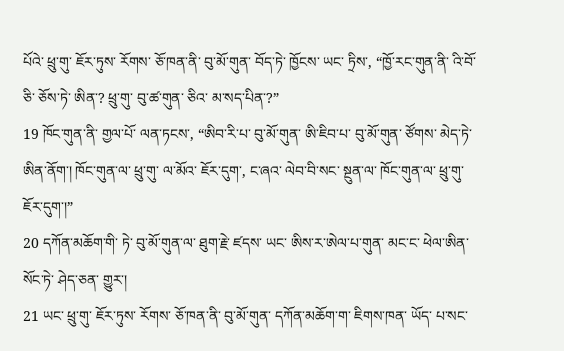པོའེ་ ཕྲུ་གུ་ ཇོར་ཏུས་ རོགས་ ཅོ་ཁན་ནི་ བུ་མོ་གུན་ བོད་ཏེ་ ཁྱོངས་ ཡང་ ཏྲིས་, “ཁྱོ་རང་གུན་ནི་ འི་བོ་ ཅི་ ཅོས་ཏེ་ ཨིན་? ཕྲུ་གུ་ བུ་ཚ་གུན་ ཅིའ་ མ་སད་པིན་?”
19 ཁོང་གུན་ནི་ གྱལ་པོ་ ལན་ཏངས་, “ཨིབ་རི་པ་ བུ་མོ་གུན་ ཨི་ཇིབ་པ་ བུ་མོ་གུན་ ཙོགས་ མེད་ཏེ་ ཨིན་ནོག་། ཁོང་གུན་ལ་ ཕྲུ་གུ་ ལ་མོའ་ ཇོར་དུག་, ང་ཞའ་ ལེབ་བི་སང་ སྔུན་ལ་ ཁོང་གུན་ལ་ ཕྲུ་གུ་ ཇོར་དུག་།”
20 དཀོན་མཆོག་གི་ ཏེ་ བུ་མོ་གུན་ལ་ ཐུག་རྗེ་ ཛདས་ ཡང་ ཨིས་ར་ཨེལ་པ་གུན་ མང་ང་ ཕེལ་ཨིན་ སོང་ཏེ་ ཤེད་ཅན་ གྱུར་།
21 ཡང་ ཕྲུ་གུ་ ཇོར་ཏུས་ རོགས་ ཅོ་ཁན་ནི་ བུ་མོ་གུན་ དཀོན་མཆོག་ག་ ཇིགས་ཁན་ ཡོད་ པ་སང་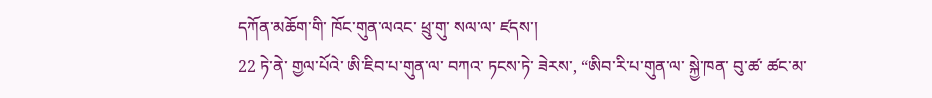དཀོན་མཆོག་གི་ ཁོང་གུན་ལའང་ ཕྲུ་གུ་ སལ་ལ་ ཛདས་།
22 ཏེ་ནེ་ གྱལ་པོའེ་ ཨི་ཇིབ་པ་གུན་ལ་ བཀའ་ ཏངས་ཏེ་ ཟེརས་, “ཨིབ་རི་པ་གུན་ལ་ སྐྱེ་ཁན་ བུ་ཚ་ ཚང་མ་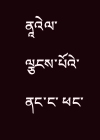ནཱའེལ་ ལྩངས་པོའེ་ ནང་ང་ ཕང་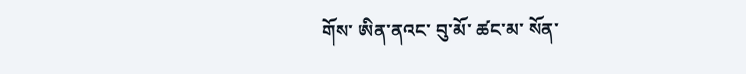གོས་ ཨིན་ནའང་ བུ་མོ་ ཚང་མ་ སོན་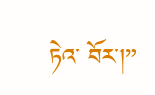ཏེའ་ བོར་།”